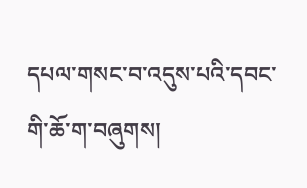དཔལ་གསང་བ་འདུས་པའི་དབང་གི་ཆོ་ག་བཞུགས།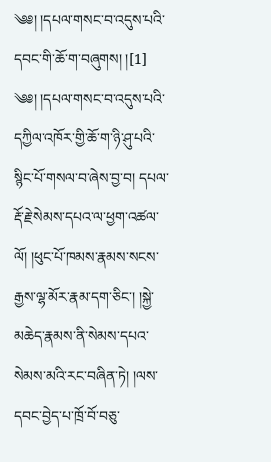༄༅། །དཔལ་གསང་བ་འདུས་པའི་དབང་གི་ཆོ་ག་བཞུགས། །[1]
༄༅། །དཔལ་གསང་བ་འདུས་པའི་དཀྱིལ་འཁོར་གྱི་ཆོ་ག་ཉི་ཤུ་པའི་སྙིང་པོ་གསལ་བ་ཞེས་བྱ་བ། དཔལ་རྡོ་རྗེ་སེམས་དཔའ་ལ་ཕྱག་འཚལ་ལོ། །ཕུང་པོ་ཁམས་རྣམས་སངས་རྒྱས་ལྷ་མོར་རྣམ་དག་ཅིང་། །སྐྱེ་མཆེད་རྣམས་ནི་སེམས་དཔའ་སེམས་མའི་རང་བཞིན་ཏེ། །ལས་དབང་བྱེད་པ་ཁྲོ་བོ་བཅུ་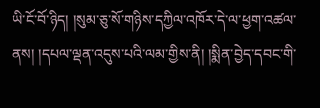ཡི་ངོ་བོ་ཉིད། །སུམ་ཅུ་སོ་གཉིས་དཀྱིལ་འཁོར་དེ་ལ་ཕྱག་འཚལ་ནས། །དཔལ་ལྡན་འདུས་པའི་ལམ་གྱིས་ནི། །སྨིན་བྱེད་དབང་གི་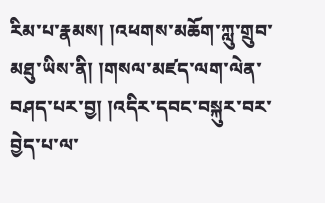རིམ་པ་རྣམས། །འཕགས་མཆོག་ཀླུ་གྲུབ་མཐུ་ཡིས་ནི། །གསལ་མཛད་ལག་ལེན་བཤད་པར་བྱ། །འདིར་དབང་བསྐུར་བར་བྱེད་པ་ལ་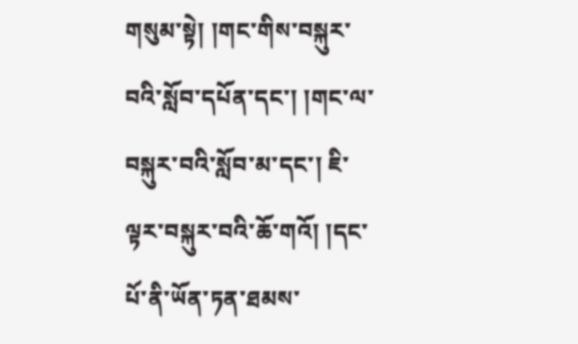གསུམ་སྟེ། །གང་གིས་བསྐུར་བའི་སློབ་དཔོན་དང་། །གང་ལ་བསྐུར་བའི་སློབ་མ་དང་། ཇི་ལྟར་བསྐུར་བའི་ཆོ་གའོ། །དང་པོ་ནི་ཡོན་ཏན་ཐམས་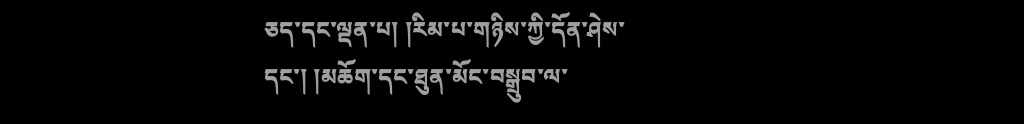ཅད་དང་ལྡན་པ། །རིམ་པ་གཉིས་ཀྱི་དོན་ཤེས་དང་། །མཆོག་དང་ཐུན་མོང་བསྒྲུབ་ལ་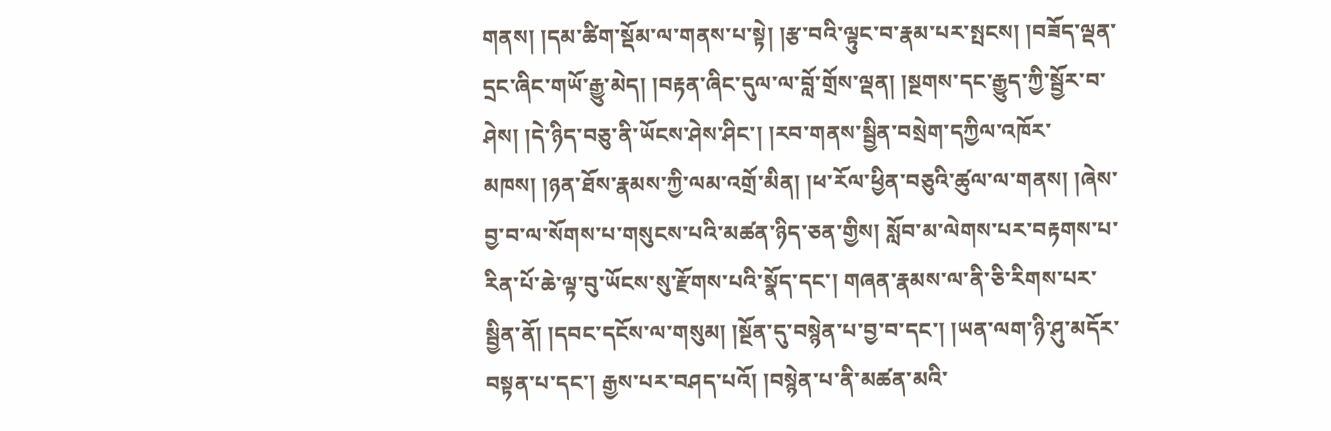གནས། །དམ་ཚིག་སྡོམ་ལ་གནས་པ་སྟེ། །རྩ་བའི་ལྟུང་བ་རྣམ་པར་སྤངས། །བཟོད་ལྡན་དྲང་ཞིང་གཡོ་རྒྱུ་མེད། །བརྟན་ཞིང་དུལ་ལ་བློ་གྲོས་ལྡན། །སྔགས་དང་རྒྱུད་ཀྱི་སྦྱོར་བ་ཤེས། །དེ་ཉིད་བཅུ་ནི་ཡོངས་ཤེས་ཤིང་། །རབ་གནས་སྦྱིན་བསྲེག་དཀྱིལ་འཁོར་མཁས། །ཉན་ཐོས་རྣམས་ཀྱི་ལམ་འགྲོ་མིན། །ཕ་རོལ་ཕྱིན་བཅུའི་ཚུལ་ལ་གནས། །ཞེས་བྱ་བ་ལ་སོགས་པ་གསུངས་པའི་མཚན་ཉིད་ཅན་གྱིས། སློབ་མ་ལེགས་པར་བརྟགས་པ་རིན་པོ་ཆེ་ལྟ་བུ་ཡོངས་སུ་རྫོགས་པའི་སྣོད་དང་། གཞན་རྣམས་ལ་ནི་ཅི་རིགས་པར་སྦྱིན་ནོ། །དབང་དངོས་ལ་གསུམ། །སྔོན་དུ་བསྙེན་པ་བྱ་བ་དང་། །ཡན་ལག་ཉི་ཤུ་མདོར་བསྟན་པ་དང་། རྒྱས་པར་བཤད་པའོ། །བསྙེན་པ་ནི་མཚན་མའི་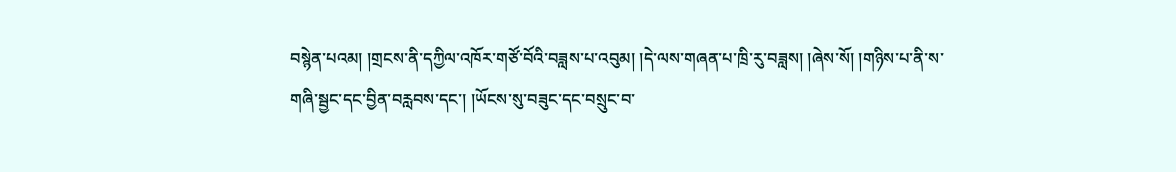བསྙེན་པའམ། །གྲངས་ནི་དཀྱིལ་འཁོར་གཙོ་བོའི་བཟླས་པ་འབུམ། །དེ་ལས་གཞན་པ་ཁྲི་རུ་བཟླས། །ཞེས་སོ། །གཉིས་པ་ནི་ས་གཞི་སྦྱང་དང་བྱིན་བརླབས་དང་། །ཡོངས་སུ་བཟུང་དང་བསྲུང་བ་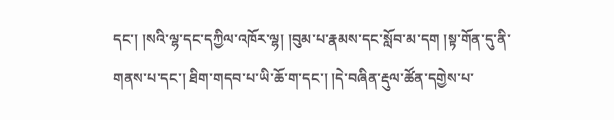དང་། །སའི་ལྷ་དང་དཀྱིལ་འཁོར་ལྷ། །བུམ་པ་རྣམས་དང་སློབ་མ་དག །སྟ་གོན་དུ་ནི་གནས་པ་དང་། ཐིག་གདབ་པ་ཡི་ཆོ་ག་དང་། །དེ་བཞིན་རྡུལ་ཚོན་དགྱེས་པ་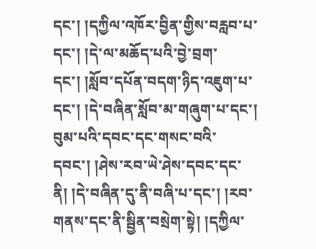དང་། །དཀྱིལ་འཁོར་བྱིན་གྱིས་བརླབ་པ་དང་། །དེ་ལ་མཆོད་པའི་བྱེ་བྲག་དང་། །སློབ་དཔོན་བདག་ཉིད་འཇུག་པ་དང་། །དེ་བཞིན་སློབ་མ་གཞུག་པ་དང་། བུམ་པའི་དབང་དང་གསང་བའི་དབང་། །ཤེས་རབ་ཡེ་ཤེས་དབང་དང་ནི། །དེ་བཞིན་དུ་ནི་བཞི་པ་དང་། །རབ་གནས་དང་ནི་སྦྱིན་བསྲེག་སྟེ། །དཀྱིལ་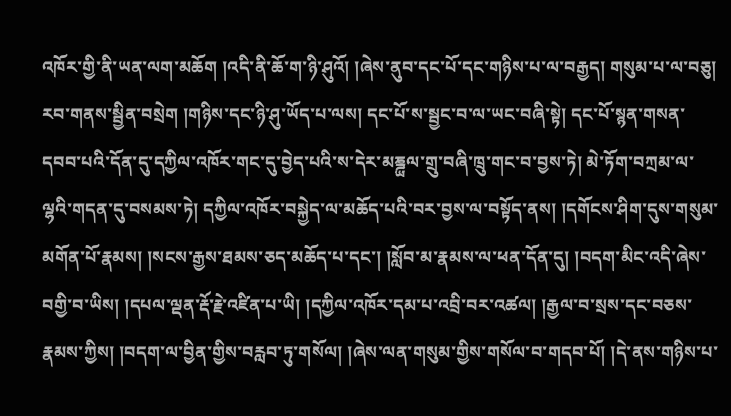འཁོར་གྱི་ནི་ཡན་ལག་མཆོག །འདི་ནི་ཆོ་ག་ཉི་ཤུའོ། །ཞེས་ནུབ་དང་པོ་དང་གཉིས་པ་ལ་བརྒྱད། གསུམ་པ་ལ་བཅུ། རབ་གནས་སྦྱིན་བསྲེག །གཉིས་དང་ཉི་ཤུ་ཡོད་པ་ལས། དང་པོ་ས་སྦྱང་བ་ལ་ཡང་བཞི་སྟེ། དང་པོ་སྙན་གསན་དབབ་པའི་དོན་དུ་དཀྱིལ་འཁོར་གང་དུ་བྱེད་པའི་ས་དེར་མཎྜྻལ་གྲུ་བཞི་ཁྲུ་གང་བ་བྱས་ཏེ། མེ་ཏོག་བཀྲམ་ལ་ལྷའི་གདན་དུ་བསམས་ཏེ། དཀྱིལ་འཁོར་བསྐྱེད་ལ་མཆོད་པའི་བར་བྱས་ལ་བསྟོད་ནས། །དགོངས་ཤིག་དུས་གསུམ་མགོན་པོ་རྣམས། །སངས་རྒྱས་ཐམས་ཅད་མཆོད་པ་དང་། །སློབ་མ་རྣམས་ལ་ཕན་དོན་དུ། །བདག་མིང་འདི་ཞེས་བགྱི་བ་ཡིས། །དཔལ་ལྡན་རྡོ་རྗེ་འཛིན་པ་ཡི། །དཀྱིལ་འཁོར་དམ་པ་འབྲི་བར་འཚལ། །རྒྱལ་བ་སྲས་དང་བཅས་རྣམས་ཀྱིས། །བདག་ལ་བྱིན་གྱིས་བརླབ་ཏུ་གསོལ། །ཞེས་ལན་གསུམ་གྱིས་གསོལ་བ་གདབ་པོ། །དེ་ནས་གཉིས་པ་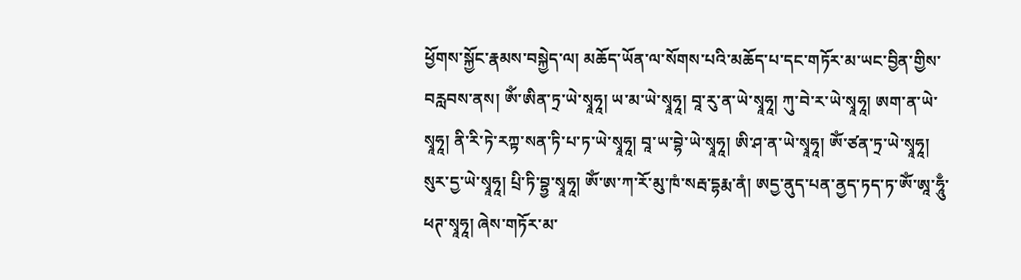ཕྱོགས་སྐྱོང་རྣམས་བསྐྱེད་ལ། མཆོད་ཡོན་ལ་སོགས་པའི་མཆོད་པ་དང་གཏོར་མ་ཡང་བྱིན་གྱིས་བརླབས་ནས། ཨོཾ་ཨིན་ཏྲ་ཡེ་སྭཱཧཱ། ཡ་མ་ཡེ་སྭཱཧཱ། བཱ་རུ་ན་ཡེ་སྭཱཧཱ། ཀུ་བེ་ར་ཡེ་སྭཱཧཱ། ཨག་ན་ཡེ་སྭཱཧཱ། ནི་རི་ཏེ་རཀྟ་སན་ཏི་པ་ཏ་ཡེ་སྭཱཧཱ། བཱ་ཡ་བྷེ་ཡེ་སྭཱཧཱ། ཨི་ཤ་ན་ཡེ་སྭཱཧཱ། ཨོཾ་ཙན་ཏྲ་ཡེ་སྭཱཧཱ། སུར་དྱ་ཡེ་སྭཱཧཱ། པྲི་ཏི་བྷྱ་སྭཱཧཱ། ཨོཾ་ཨ་ཀ་རོ་མུ་ཁཾ་སརྦ་དྷརྨ་ནཾ། ཨདྱ་ནུད་པན་ནྱད་ཏད་ཏ་ཨོཾ་ཨཱ་ཧཱུྃ་ཕཊ་སྭཱཧཱ། ཞེས་གཏོར་མ་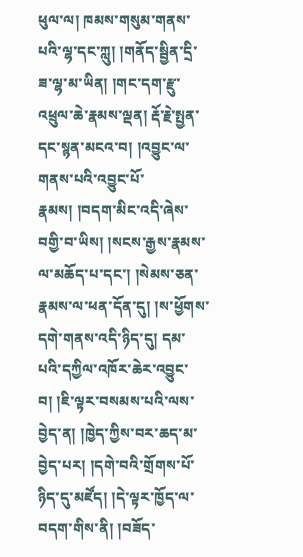ཕུལ་ལ། ཁམས་གསུམ་གནས་པའི་ལྷ་དང་ཀླུ། །གནོད་སྦྱིན་དྲི་ཟ་ལྷ་མ་ཡིན། །གང་དག་རྫུ་འཕྲུལ་ཆེ་རྣམས་ལྡན། རྡོ་རྗེ་སྤྱན་དང་སྙན་མངའ་བ། །འབྱུང་ལ་གནས་པའི་འབྱུང་པོ་རྣམས། །བདག་མིང་འདི་ཞེས་བགྱི་བ་ཡིས། །སངས་རྒྱས་རྣམས་ལ་མཆོད་པ་དང་། །སེམས་ཅན་རྣམས་ལ་ཕན་དོན་དུ། །ས་ཕྱོགས་དགེ་གནས་འདི་ཉིད་དུ། དམ་པའི་དཀྱིལ་འཁོར་ཆེར་འབྱུང་བ། །ཇི་ལྟར་བསམས་པའི་ལས་བྱེད་ན། །ཁྱེད་ཀྱིས་བར་ཆད་མ་བྱེད་པར། །དགེ་བའི་གྲོགས་པོ་ཉིད་དུ་མཛོད། །དེ་ལྟར་ཁྱོད་ལ་བདག་གིས་ནི། །བཟོད་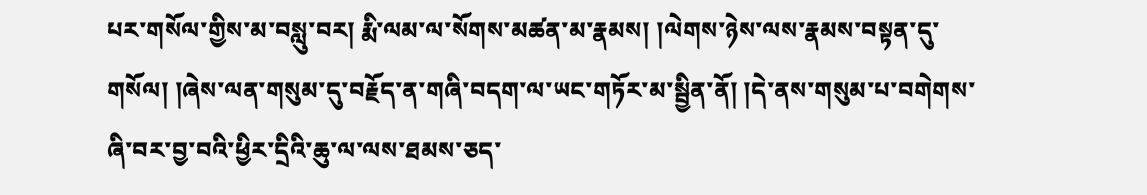པར་གསོལ་གྱིས་མ་བསླུ་བར། རྨི་ལམ་ལ་སོགས་མཚན་མ་རྣམས། །ལེགས་ཉེས་ལས་རྣམས་བསྟན་དུ་གསོལ། །ཞེས་ལན་གསུམ་དུ་བརྗོད་ན་གཞི་བདག་ལ་ཡང་གཏོར་མ་སྦྱིན་ནོ། །དེ་ནས་གསུམ་པ་བགེགས་ཞི་བར་བྱ་བའི་ཕྱིར་དྲིའི་ཆུ་ལ་ལས་ཐམས་ཅད་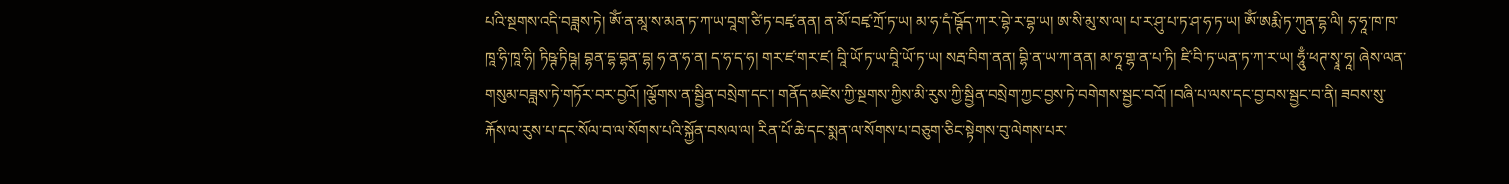པའི་སྔགས་འདི་བཟླས་ཏེ། ཨོཾ་ན་མཱ་ས་མན་ཏ་ཀ་ཡ་བཱག་ཙི་ཏ་བཛྭ་ནན། ན་མོ་བཛྭ་ཀྲོ་ཏ་ཡ། མ་ཧ་དཾ་ཥྚོད་ཀ་ར་བྷེ་ར་བྷ་ཡ། ཨ་སི་མུ་ས་ལ། པ་ར་ཤུ་པ་ཏ་ཤ་ཧ་ཏ་ཡ། ཨོཾ་ཨརྨི་ཏ་ཀུན་དྷ་ལི། ཧ་ཧཱ་ཁ་ཁ་ཁཱ་ཧི་ཁཱ་ཧི། ཏིཥྚ་ཏིཥྚ། བྷན་དྷ་བྷན་དྷ། ཧ་ན་ཧ་ན། ད་ཧ་ད་ཧ། གར་ཛ་གར་ཛ། བཱི་ཡོ་ཏ་ཡ་བཱི་ཡོ་ཏ་ཡ། སརྦ་བིག་ནན། བྷི་ན་ཡ་ཀ་ནན། མ་ཧཱ་གྷ་ན་པ་ཏི། ཛི་བི་ཏ་ཡན་ཏ་ཀ་ར་ཡ། ཧཱུྃ་ཕཊ་སྭཱ་ཧཱ། ཞེས་ལན་གསུམ་བཟླས་ཏེ་གཏོར་བར་བྱའོ། །ལྕོགས་ན་སྦྱིན་བསྲེག་དང་། གནོད་མཛེས་ཀྱི་སྔགས་ཀྱིས་མི་རུས་ཀྱི་སྦྱིན་བསྲེག་ཀྱང་བྱས་ཏེ་བགེགས་སྦྱང་བའོ། །བཞི་པ་ལས་དང་བྱ་བས་སྦྱང་བ་ནི། ཟབས་སུ་རྐོས་ལ་རུས་པ་དང་སོལ་བ་ལ་སོགས་པའི་སྐྱོན་བསལ་ལ། རིན་པོ་ཆེ་དང་སྨན་ལ་སོགས་པ་བཅུག་ཅིང་སྟེགས་བུ་ལེགས་པར་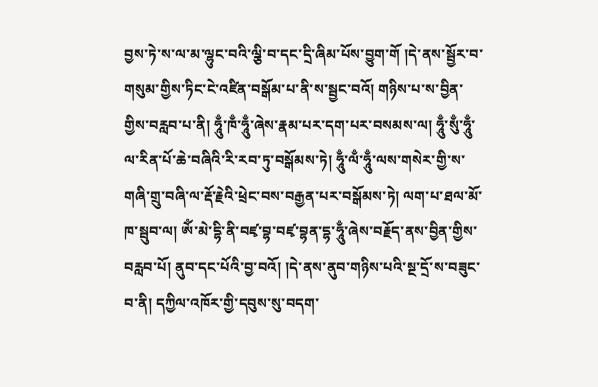བྱས་ཏེ་ས་ལ་མ་ལྷུང་བའི་ལྕི་བ་དང་དྲི་ཞིམ་པོས་བྱུག་གོ །དེ་ནས་སྦྱོར་བ་གསུམ་གྱིས་ཏིང་ངེ་འཛིན་བསྒོམ་པ་ནི་ས་སྦྱང་བའོ། གཉིས་པ་ས་བྱིན་གྱིས་བརླབ་པ་ནི། ཧཱུྃ་ཁྃ་ཧཱུྃ་ཞེས་རྣམ་པར་དག་པར་བསམས་ལ། ཧཱུྃ་སུྃ་ཧཱུྃ་ལ་རིན་པོ་ཆེ་བཞིའི་རི་རབ་ཏུ་བསྒོམས་ཏེ། ཧཱུྃ་ལྃ་ཧཱུྃ་ལས་གསེར་གྱི་ས་གཞི་གྲུ་བཞི་ལ་རྡོ་རྗེའི་ཕྲེང་བས་བརྒྱན་པར་བསྒོམས་ཏེ། ལག་པ་ཐལ་མོ་ཁ་སྦུབ་ལ། ཨོཾ་མེ་དྷི་ནི་བཛྭ་བྷ་བཛྭ་བྷན་དྷ་ཧཱུྃ་ཞེས་བརྗོད་ནས་བྱིན་གྱིས་བརླབ་པོ། ནུབ་དང་པོའི་བྱ་བའོ། །དེ་ནས་ནུབ་གཉིས་པའི་སྔ་དྲོ་ས་བཟུང་བ་ནི། དཀྱིལ་འཁོར་གྱི་དབུས་སུ་བདག་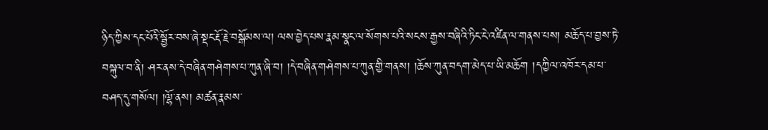ཉིད་ཀྱིས་དང་པོའི་སྦྱོར་བས་ཞེ་སྡང་རྡོ་རྗེ་བསྒོམས་ལ། ལས་བྱེད་པས་རྣམ་སྣང་ལ་སོགས་པའི་སངས་རྒྱས་བཞིའི་ཏིང་ངེ་འཛིན་ལ་གནས་པས། མཆོད་པ་བྱས་ཏེ་བསྐུལ་བ་ནི། ཤར་ནས་དེ་བཞིན་གཤེགས་པ་ཀུན་ཞི་བ། །དེ་བཞིན་གཤེགས་པ་ཀུན་གྱི་གནས། །ཆོས་ཀུན་བདག་མེད་པ་ཡི་མཆོག །དཀྱིལ་འཁོར་དམ་པ་བཤད་དུ་གསོལ། །ལྷོ་ནས། མཚན་རྣམས་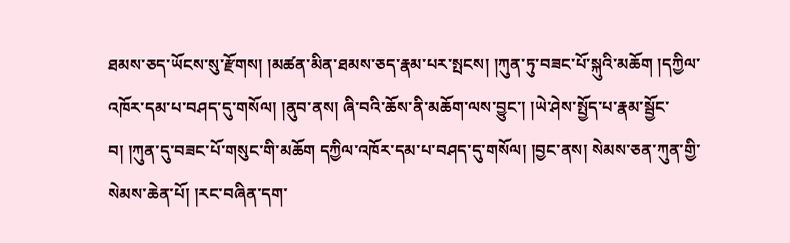ཐམས་ཅད་ཡོངས་སུ་རྫོགས། །མཚན་མིན་ཐམས་ཅད་རྣམ་པར་སྤངས། །ཀུན་ཏུ་བཟང་པོ་སྐུའི་མཆོག །དཀྱིལ་འཁོར་དམ་པ་བཤད་དུ་གསོལ། །ནུབ་ནས། ཞི་བའི་ཆོས་ནི་མཆོག་ལས་བྱུང་། །ཡེ་ཤེས་སྤྱོད་པ་རྣམ་སྦྱོང་བ། །ཀུན་དུ་བཟང་པོ་གསུང་གི་མཆོག དཀྱིལ་འཁོར་དམ་པ་བཤད་དུ་གསོལ། །བྱང་ནས། སེམས་ཅན་ཀུན་གྱི་སེམས་ཆེན་པོ། །རང་བཞིན་དག་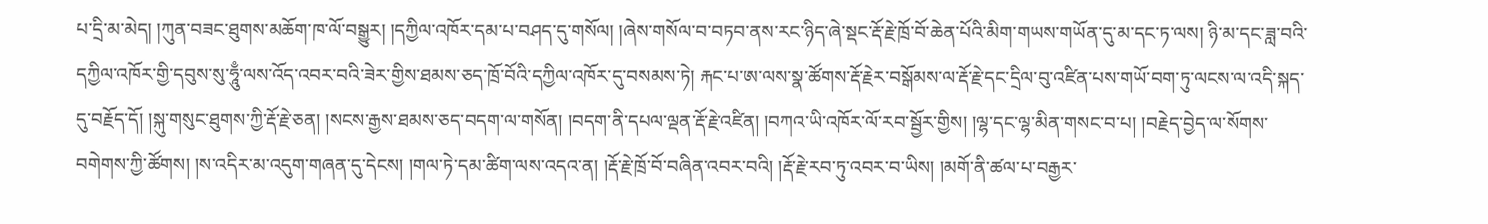པ་དྲི་མ་མེད། །ཀུན་བཟང་ཐུགས་མཆོག་ཁ་ལོ་བསྒྱུར། །དཀྱིལ་འཁོར་དམ་པ་བཤད་དུ་གསོལ། །ཞེས་གསོལ་བ་བཏབ་ནས་རང་ཉིད་ཞེ་སྡང་རྡོ་རྗེ་ཁྲོ་བོ་ཆེན་པོའི་མིག་གཡས་གཡོན་དུ་མ་དང་ཏ་ལས། ཉི་མ་དང་ཟླ་བའི་དཀྱིལ་འཁོར་གྱི་དབུས་སུ་ཧཱུྃ་ལས་འོད་འབར་བའི་ཟེར་གྱིས་ཐམས་ཅད་ཁྲོ་བོའི་དཀྱིལ་འཁོར་དུ་བསམས་ཏེ། རྐང་པ་ཨ་ལས་སྣ་ཚོགས་རྡོ་རྗེར་བསྒོམས་ལ་རྡོ་རྗེ་དང་དྲིལ་བུ་འཛིན་པས་གཡོ་བག་ཏུ་ལངས་ལ་འདི་སྐད་དུ་བརྗོད་དོ། །སྐུ་གསུང་ཐུགས་ཀྱི་རྡོ་རྗེ་ཅན། །སངས་རྒྱས་ཐམས་ཅད་བདག་ལ་གསོན། །བདག་ནི་དཔལ་ལྡན་རྡོ་རྗེ་འཛིན། །བཀའ་ཡི་འཁོར་ལོ་རབ་སྦྱོར་གྱིས། །ལྷ་དང་ལྷ་མིན་གསང་བ་པ། །བརྗེད་བྱེད་ལ་སོགས་བགེགས་ཀྱི་ཚོགས། །ས་འདིར་མ་འདུག་གཞན་དུ་དེངས། །གལ་ཏེ་དམ་ཚིག་ལས་འདའ་ན། །རྡོ་རྗེ་ཁྲོ་བོ་བཞིན་འབར་བའི། །རྡོ་རྗེ་རབ་ཏུ་འབར་བ་ཡིས། །མགོ་ནི་ཚལ་པ་བརྒྱར་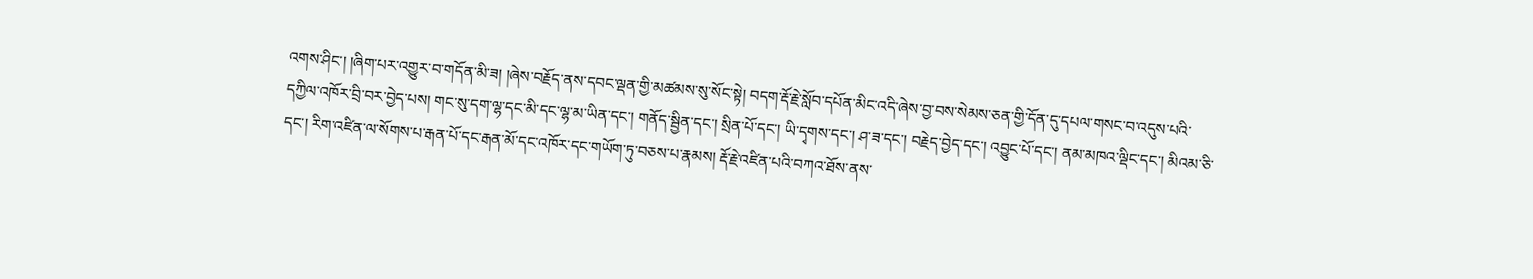འགས་ཤིང་། །ཞིག་པར་འགྱུར་བ་གདོན་མི་ཟ། །ཞེས་བརྗོད་ནས་དབང་ལྡན་གྱི་མཚམས་སུ་སོང་སྟེ། བདག་རྡོ་རྗེ་སློབ་དཔོན་མིང་འདི་ཞེས་བྱ་བས་སེམས་ཅན་གྱི་དོན་དུ་དཔལ་གསང་བ་འདུས་པའི་དཀྱིལ་འཁོར་བྲི་བར་བྱེད་པས། གང་སུ་དག་ལྷ་དང་མི་དང་ལྷ་མ་ཡིན་དང་། གནོད་སྦྱིན་དང་། སྲིན་པོ་དང་། ཡི་དྭགས་དང་། ཤ་ཟ་དང་། བརྗེད་བྱེད་དང་། འབྱུང་པོ་དང་། ནམ་མཁའ་ལྡིང་དང་། མིའམ་ཅི་དང་། རིག་འཛིན་ལ་སོགས་པ་རྒན་པོ་དང་རྒན་མོ་དང་འཁོར་དང་གཡོག་ཏུ་བཅས་པ་རྣམས། རྡོ་རྗེ་འཛིན་པའི་བཀའ་ཐོས་ནས་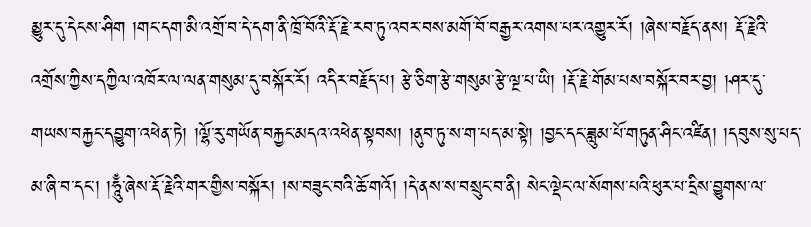མྱུར་དུ་དེངས་ཤིག །གང་དག་མི་འགྲོ་བ་དེ་དག་ནི་ཁྲོ་བོའི་རྡོ་རྗེ་རབ་ཏུ་འབར་བས་མགོ་བོ་བརྒྱར་འགས་པར་འགྱུར་རོ། །ཞེས་བརྗོད་ནས། རྡོ་རྗེའི་འགྲོས་ཀྱིས་དཀྱིལ་འཁོར་ལ་ལན་གསུམ་དུ་བསྐོར་རོ། འདིར་བརྗོད་པ། རྩེ་ཅིག་རྩེ་གསུམ་རྩེ་ལྔ་པ་ཡི། །རྡོ་རྗེ་གོམ་པས་བསྐོར་བར་བྱ། །ཤར་དུ་གཡས་བརྐྱང་དབྱུག་འཕེན་ཏེ། །ལྷོ་རུ་གཡོན་བརྐྱང་མདའ་འཕེན་སྟབས། །ནུབ་ཏུ་ས་ག་པད་མ་སྟེ། །བྱང་དང་ཟླུམ་པོ་གཏུན་ཤིང་འཛིན། །དབུས་སུ་པད་མ་ཞི་བ་དང་། །ཧཱུྃ་ཞེས་རྡོ་རྗེའི་གར་གྱིས་བསྐོར། །ས་བཟུང་བའི་ཆོ་གའོ། །དེ་ནས་ས་བསྲུང་བ་ནི། སེང་ལྡེང་ལ་སོགས་པའི་ཕུར་པ་དྲིས་བྱུགས་ལ་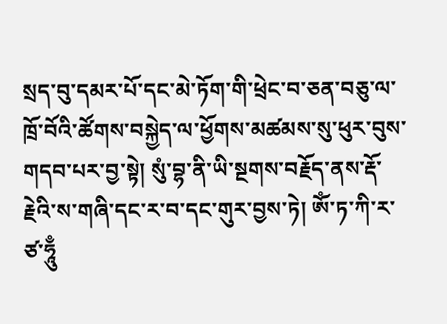སྲད་བུ་དམར་པོ་དང་མེ་ཏོག་གི་ཕྲེང་བ་ཅན་བཅུ་ལ་ཁྲོ་བོའི་ཚོགས་བསྐྱེད་ལ་ཕྱོགས་མཚམས་སུ་ཕུར་བུས་གདབ་པར་བྱ་སྟེ། སུཾ་བྷ་ནི་ཡི་སྔགས་བརྗོད་ནས་རྡོ་རྗེའི་ས་གཞི་དང་ར་བ་དང་གུར་བྱས་ཏེ། ཨོཾ་ཏ་ཀི་ར་ཙ་ཧཱུྃ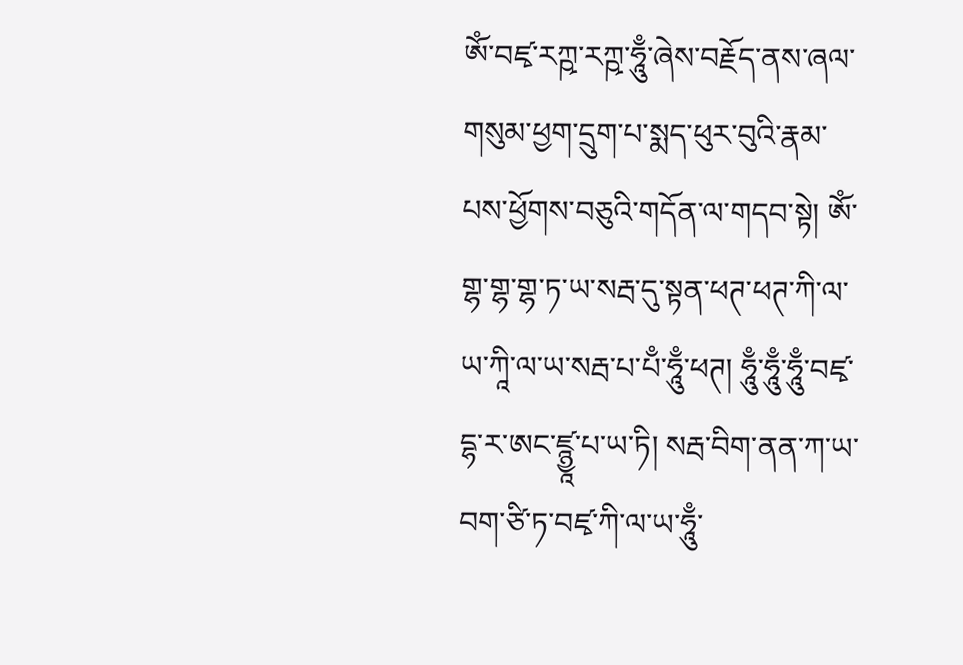ཨོཾ་བཛྭ་རཀྵ་རཀྵ་ཧཱུྃ་ཞེས་བརྗོད་ནས་ཞལ་གསུམ་ཕྱག་དྲུག་པ་སྨད་ཕུར་བུའི་རྣམ་པས་ཕྱོགས་བཅུའི་གདོན་ལ་གདབ་སྟེ། ཨོཾ་གྷ་གྷ་གྷ་ཏ་ཡ་སརྦ་དུ་སྟན་ཕཊ་ཕཊ་ཀི་ལ་ཡ་ཀཱི་ལ་ཡ་སརྦ་པ་པྃ་ཧཱུྃ་ཕཊ། ཧཱུྃ་ཧཱུྃ་ཧཱུྃ་བཛྭ་དྷ་ར་ཨང་ཛྙྱཱ་པ་ཡ་ཏི། སརྦ་བིག་ནན་ཀ་ཡ་བག་ཙི་ཏ་བཛྭ་ཀི་ལ་ཡ་ཧཱུྃ་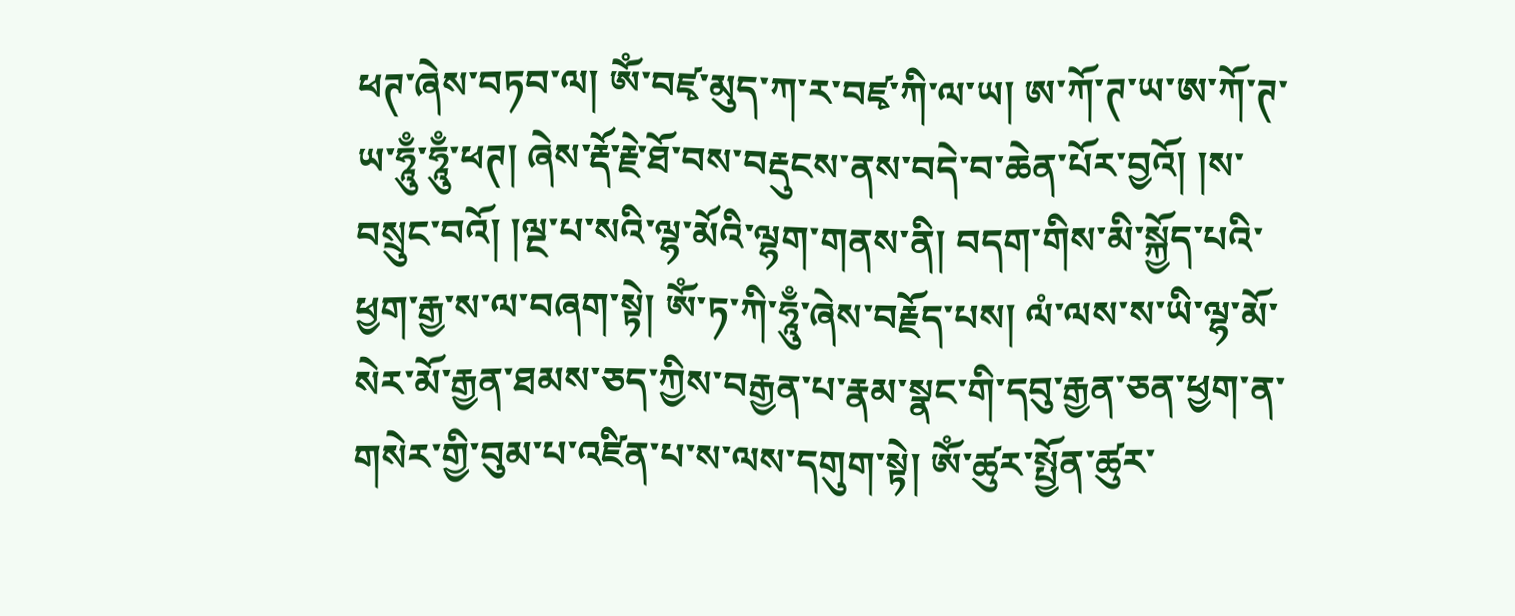ཕཊ་ཞེས་བཏབ་ལ། ཨོཾ་བཛྭ་མུད་ཀ་ར་བཛྭ་ཀི་ལ་ཡ། ཨ་ཀོ་ཊ་ཡ་ཨ་ཀོ་ཊ་ཡ་ཧཱུྃ་ཧཱུྃ་ཕཊ། ཞེས་རྡོ་རྗེ་ཐོ་བས་བརྡུངས་ནས་བདེ་བ་ཆེན་པོར་བྱའོ། །ས་བསྲུང་བའོ། །ལྔ་པ་སའི་ལྷ་མོའི་ལྷག་གནས་ནི། བདག་གིས་མི་སྐྱོད་པའི་ཕྱག་རྒྱ་ས་ལ་བཞག་སྟེ། ཨོཾ་ཏ་ཀི་ཧཱུྃ་ཞེས་བརྗོད་པས། ལཾ་ལས་ས་ཡི་ལྷ་མོ་སེར་མོ་རྒྱན་ཐམས་ཅད་ཀྱིས་བརྒྱན་པ་རྣམ་སྣང་གི་དབུ་རྒྱན་ཅན་ཕྱག་ན་གསེར་གྱི་བུམ་པ་འཛིན་པ་ས་ལས་དགུག་སྟེ། ཨོཾ་ཚུར་སྤྱོན་ཚུར་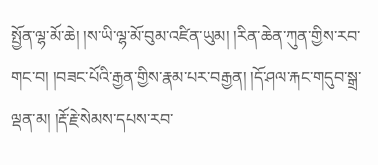སྤྱོན་ལྷ་མོ་ཆེ། །ས་ཡི་ལྷ་མོ་བུམ་འཛིན་ཡུམ། །རིན་ཆེན་ཀུན་གྱིས་རབ་གང་བ། །བཟང་པོའི་རྒྱན་གྱིས་རྣམ་པར་བརྒྱན། །དོ་ཤལ་རྐང་གདུབ་སྒྲ་ལྡན་མ། །རྡོ་རྗེ་སེམས་དཔས་རབ་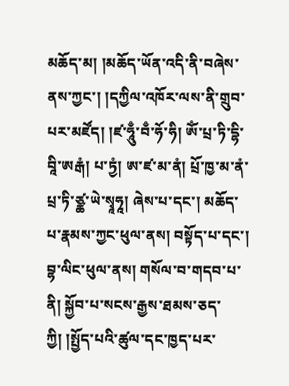མཆོད་མ། །མཆོད་ཡོན་འདི་ནི་བཞེས་ནས་ཀྱང་། །དཀྱིལ་འཁོར་ལས་ནི་གྲུབ་པར་མཛོད། །ཛ་ཧཱུྃ་བྃ་ཧོ་ཧི། ཨོཾ་པྲ་ཏི་དྷི་བཱི་ཨརྒཾ། པ་ཏྱཾ། ཨ་ཛ་མ་ནཾ། པྲོ་ཁྱ་མ་ནཾ་པྲ་ཏི་ཙྪ་ཡེ་སྭཱཧཱ། ཞེས་པ་དང་། མཆོད་པ་རྣམས་ཀྱང་ཕུལ་ནས། བསྟོད་པ་དང་། བྷ་ལིང་ཕུལ་ནས། གསོལ་བ་གདབ་པ་ནི། སྐྱོབ་པ་སངས་རྒྱས་ཐམས་ཅད་ཀྱི། །སྤྱོད་པའི་ཚུལ་དང་ཁྱད་པར་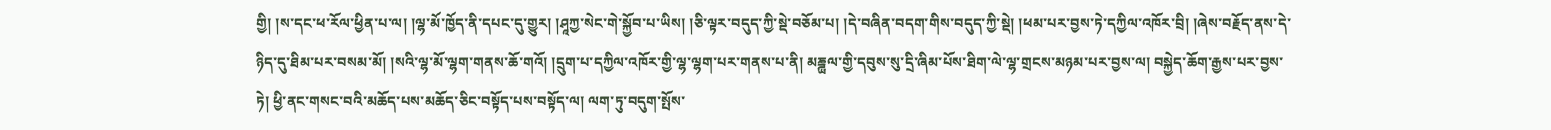གྱི། །ས་དང་ཕ་རོལ་ཕྱིན་པ་ལ། །ལྷ་མོ་ཁྱོད་ནི་དཔང་དུ་གྱུར། །ཤཱཀྱ་སེང་གེ་སྐྱོབ་པ་ཡིས། །ཅི་ལྟར་བདུད་ཀྱི་སྡེ་བཅོམ་པ། །དེ་བཞིན་བདག་གིས་བདུད་ཀྱི་སྡེ། །ཕམ་པར་བྱས་ཏེ་དཀྱིལ་འཁོར་བྲི། །ཞེས་བརྗོད་ནས་དེ་ཉིད་དུ་ཐིམ་པར་བསམ་མོ། །སའི་ལྷ་མོ་ལྷག་གནས་ཆོ་གའོ། །དྲུག་པ་དཀྱིལ་འཁོར་གྱི་ལྷ་ལྷག་པར་གནས་པ་ནི། མཎྜྻལ་གྱི་དབུས་སུ་དྲི་ཞིམ་པོས་ཐིག་ལེ་ལྷ་གྲངས་མཉམ་པར་བྱས་ལ། བསྐྱེད་ཆོག་རྒྱས་པར་བྱས་ཏེ། ཕྱི་ནང་གསང་བའི་མཆོད་པས་མཆོད་ཅིང་བསྟོད་པས་བསྟོད་ལ། ལག་ཏུ་བདུག་སྤོས་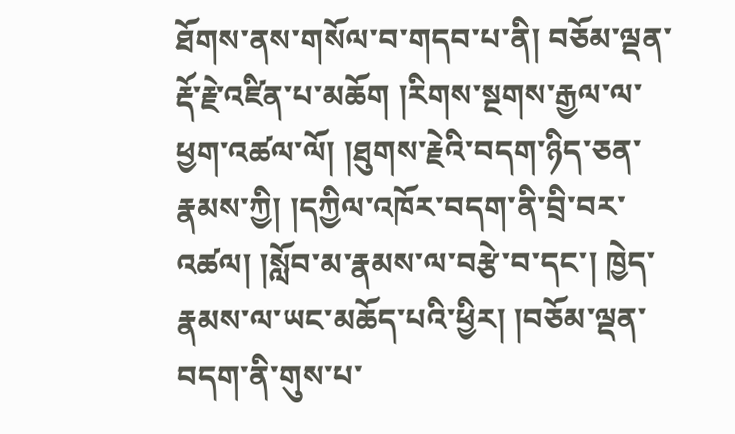ཐོགས་ནས་གསོལ་བ་གདབ་པ་ནི། བཅོམ་ལྡན་རྡོ་རྗེ་འཛིན་པ་མཆོག །རིགས་སྔགས་རྒྱལ་ལ་ཕྱག་འཚལ་ལོ། །ཐུགས་རྗེའི་བདག་ཉིད་ཅན་རྣམས་ཀྱི། །དཀྱིལ་འཁོར་བདག་ནི་བྲི་བར་འཚལ། །སློབ་མ་རྣམས་ལ་བརྩེ་བ་དང་། ཁྱེད་རྣམས་ལ་ཡང་མཆོད་པའི་ཕྱིར། །བཅོམ་ལྡན་བདག་ནི་གུས་པ་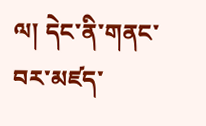ལ། དེང་ནི་གནང་བར་མཛད་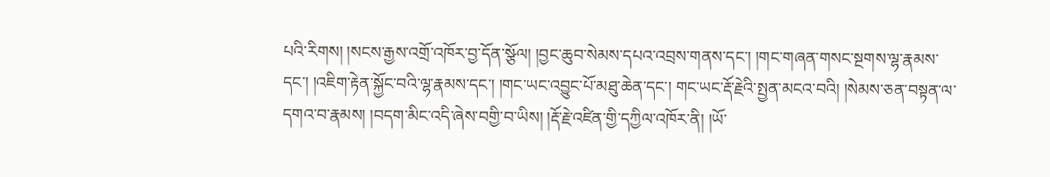པའི་རིགས། །སངས་རྒྱས་འགྲོ་འཁོར་བྱ་དོན་སྩོལ། །བྱང་ཆུབ་སེམས་དཔའ་འབྲས་གནས་དང་། །གང་གཞན་གསང་སྔགས་ལྷ་རྣམས་དང་། །འཇིག་རྟེན་སྐྱོང་བའི་ལྷ་རྣམས་དང་། །གང་ཡང་འབྱུང་པོ་མཐུ་ཆེན་དང་། གང་ཡང་རྡོ་རྗེའི་སྤྱན་མངའ་བའི། །སེམས་ཅན་བསྟན་ལ་དགའ་བ་རྣམས། །བདག་མིང་འདི་ཞེས་བགྱི་བ་ཡིས། །རྡོ་རྗེ་འཛིན་གྱི་དཀྱིལ་འཁོར་ནི། །ཡོ་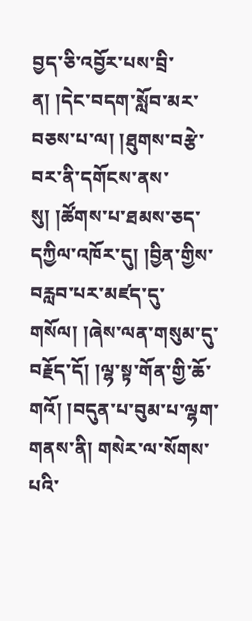བྱད་ཅི་འབྱོར་པས་བྲི་ན། །དེང་བདག་སློབ་མར་བཅས་པ་ལ། །ཐུགས་བརྩེ་བར་ནི་དགོངས་ནས་སུ། །ཚོགས་པ་ཐམས་ཅད་དཀྱིལ་འཁོར་དུ། །བྱིན་གྱིས་བརླབ་པར་མཛད་དུ་གསོལ། །ཞེས་ལན་གསུམ་དུ་བརྗོད་དོ། །ལྷ་སྟ་གོན་གྱི་ཆོ་གའོ། །བདུན་པ་བུམ་པ་ལྷག་གནས་ནི། གསེར་ལ་སོགས་པའི་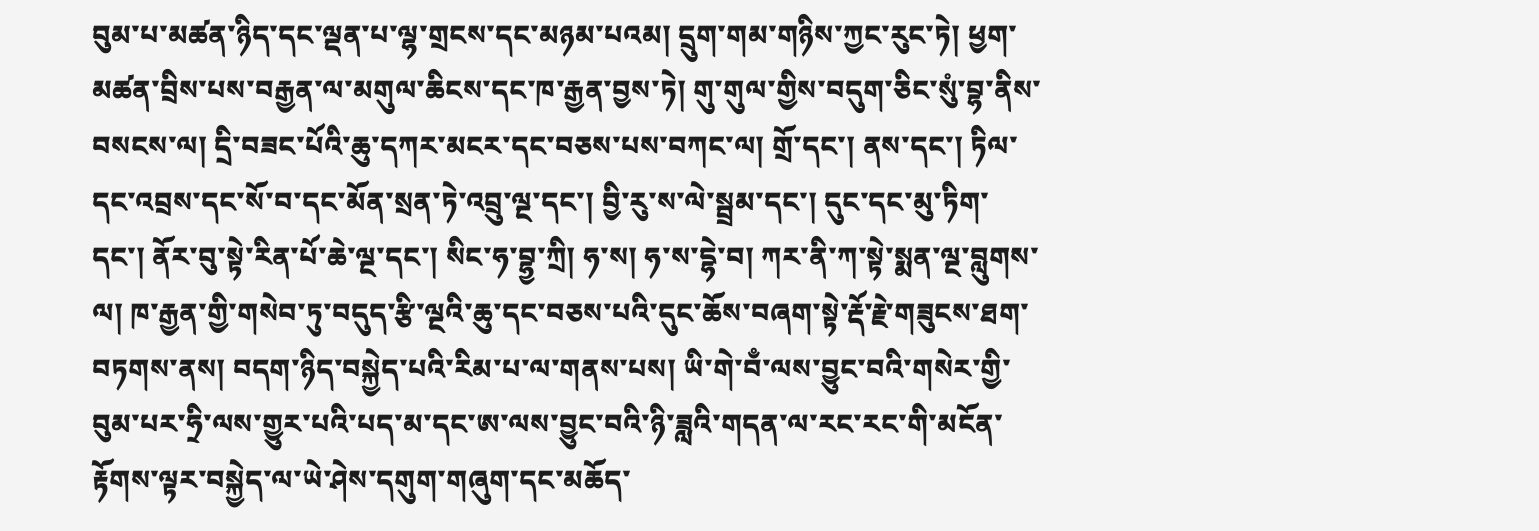བུམ་པ་མཚན་ཉིད་དང་ལྡན་པ་ལྷ་གྲངས་དང་མཉམ་པའམ། དྲུག་གམ་གཉིས་ཀྱང་རུང་ཏེ། ཕྱག་མཚན་བྲིས་པས་བརྒྱན་ལ་མགུལ་ཆིངས་དང་ཁ་རྒྱན་བྱས་ཏེ། གུ་གུལ་གྱིས་བདུག་ཅིང་སུཾ་བྷ་ནིས་བསངས་ལ། དྲི་བཟང་པོའི་ཆུ་དཀར་མངར་དང་བཅས་པས་བཀང་ལ། གྲོ་དང་། ནས་དང་། ཏིལ་དང་འབྲས་དང་སོ་བ་དང་མོན་སྲན་ཏེ་འབྲུ་ལྔ་དང་། བྱི་རུ་ས་ལེ་སྦྲམ་དང་། དུང་དང་མུ་ཏིག་དང་། ནོར་བུ་སྟེ་རིན་པོ་ཆེ་ལྔ་དང་། སིང་ཧ་བྷྱ་ཀྲི། ཧ་ས། ཧ་ས་དྷེ་བ། ཀར་ནི་ཀ་སྟེ་སྨན་ལྔ་བླུགས་ལ། ཁ་རྒྱན་གྱི་གསེབ་ཏུ་བདུད་རྩི་ལྔའི་ཆུ་དང་བཅས་པའི་དུང་ཆོས་བཞག་སྟེ་རྡོ་རྗེ་གཟུངས་ཐག་བཏགས་ནས། བདག་ཉིད་བསྐྱེད་པའི་རིམ་པ་ལ་གནས་པས། ཡི་གེ་བྃ་ལས་བྱུང་བའི་གསེར་གྱི་བུམ་པར་ཧྲི་ལས་གྱུར་པའི་པད་མ་དང་ཨ་ལས་བྱུང་བའི་ཉི་ཟླའི་གདན་ལ་རང་རང་གི་མངོན་རྟོགས་ལྟར་བསྐྱེད་ལ་ཡེ་ཤེས་དགུག་གཞུག་དང་མཆོད་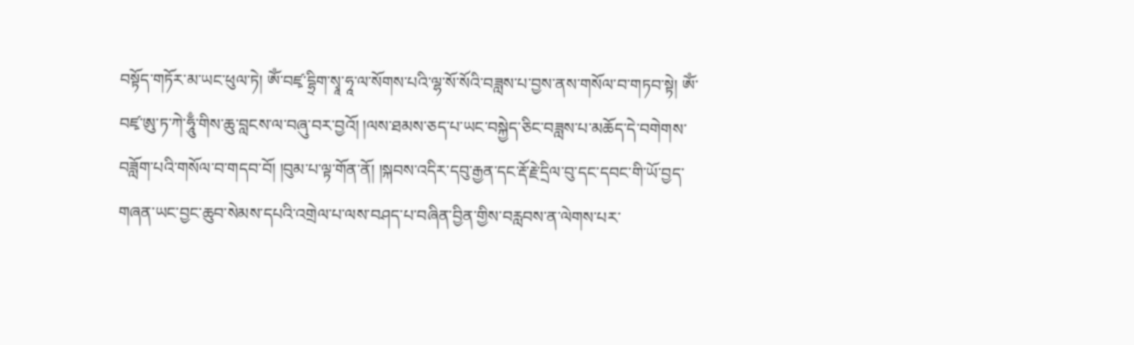བསྟོད་གཏོར་མ་ཡང་ཕུལ་ཏེ། ཨོཾ་བཛྭ་དྷྲིག་སྭཱ་ཧཱ་ལ་སོགས་པའི་ལྷ་སོ་སོའི་བཟླས་པ་བྱས་ནས་གསོལ་བ་གཏབ་སྟེ། ཨོཾ་བཛྭ་ཨུ་ཏ་ཀེ་ཧཱུྃ་གིས་ཆུ་བླངས་ལ་བཞུ་བར་བྱའོ། །ལས་ཐམས་ཅད་པ་ཡང་བསྐྱེད་ཅིང་བཟླས་པ་མཆོད་དེ་བགེགས་བཟློག་པའི་གསོལ་བ་གདབ་བོ། །བུམ་པ་ལྟ་གོན་ནོ། །སྐབས་འདིར་དབུ་རྒྱན་དང་རྡོ་རྗེ་དྲིལ་བུ་དང་དབང་གི་ཡོ་བྱད་གཞན་ཡང་བྱང་ཆུབ་སེམས་དཔའི་འགྲེལ་པ་ལས་བཤད་པ་བཞིན་བྱིན་གྱིས་བརླབས་ན་ལེགས་པར་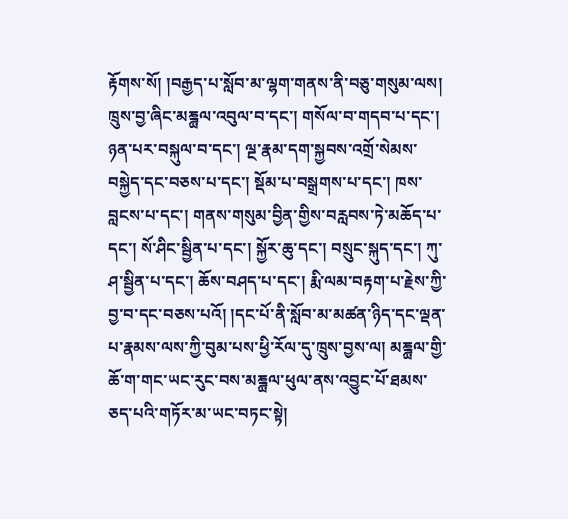རྟོགས་སོ། །བརྒྱད་པ་སློབ་མ་ལྷག་གནས་ནི་བཅུ་གསུམ་ལས། ཁྲུས་བྱ་ཞིང་མཎྜྻལ་འབུལ་བ་དང་། གསོལ་བ་གདབ་པ་དང་། ཉན་པར་བསྐུལ་བ་དང་། ལྔ་རྣམ་དག་སྐྱབས་འགྲོ་སེམས་བསྐྱེད་དང་བཅས་པ་དང་། སྡོམ་པ་བསྒྲགས་པ་དང་། ཁས་བླངས་པ་དང་། གནས་གསུམ་བྱིན་གྱིས་བརླབས་ཏེ་མཆོད་པ་དང་། སོ་ཤིང་སྦྱིན་པ་དང་། སྐྱོར་ཆུ་དང་། བསྲུང་སྐུད་དང་། ཀུ་ཤ་སྦྱིན་པ་དང་། ཆོས་བཤད་པ་དང་། རྨི་ལམ་བརྟག་པ་རྗེས་ཀྱི་བྱ་བ་དང་བཅས་པའོ། །དང་པོ་ནི་སློབ་མ་མཚན་ཉིད་དང་ལྡན་པ་རྣམས་ལས་ཀྱི་བུམ་པས་ཕྱི་རོལ་དུ་ཁྲུས་བྱས་ལ། མཎྜྻལ་གྱི་ཆོ་ག་གང་ཡང་རུང་བས་མཎྜྻལ་ཕུལ་ནས་འབྱུང་པོ་ཐམས་ཅད་པའི་གཏོར་མ་ཡང་བཏང་སྟེ།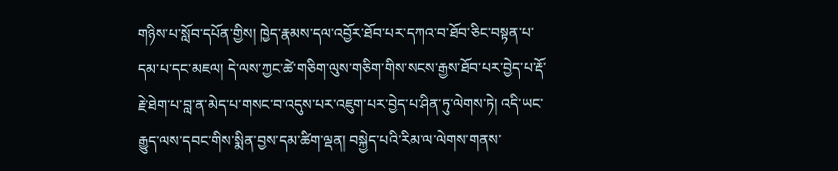གཉིས་པ་སློབ་དཔོན་གྱིས། ཁྱེད་རྣམས་དལ་འབྱོར་ཐོབ་པར་དཀའ་བ་ཐོབ་ཅིང་བསྟན་པ་དམ་པ་དང་མཇལ། དེ་ལས་ཀྱང་ཚེ་གཅིག་ལུས་གཅིག་གིས་སངས་རྒྱས་ཐོབ་པར་བྱེད་པ་རྡོ་རྗེ་ཐེག་པ་བླ་ན་མེད་པ་གསང་བ་འདུས་པར་འཇུག་པར་བྱེད་པ་ཤིན་ཏུ་ལེགས་ཏེ། འདི་ཡང་རྒྱུད་ལས་དབང་གིས་སྨིན་བྱས་དམ་ཚིག་ལྡན། བསྐྱེད་པའི་རིམ་ལ་ལེགས་གནས་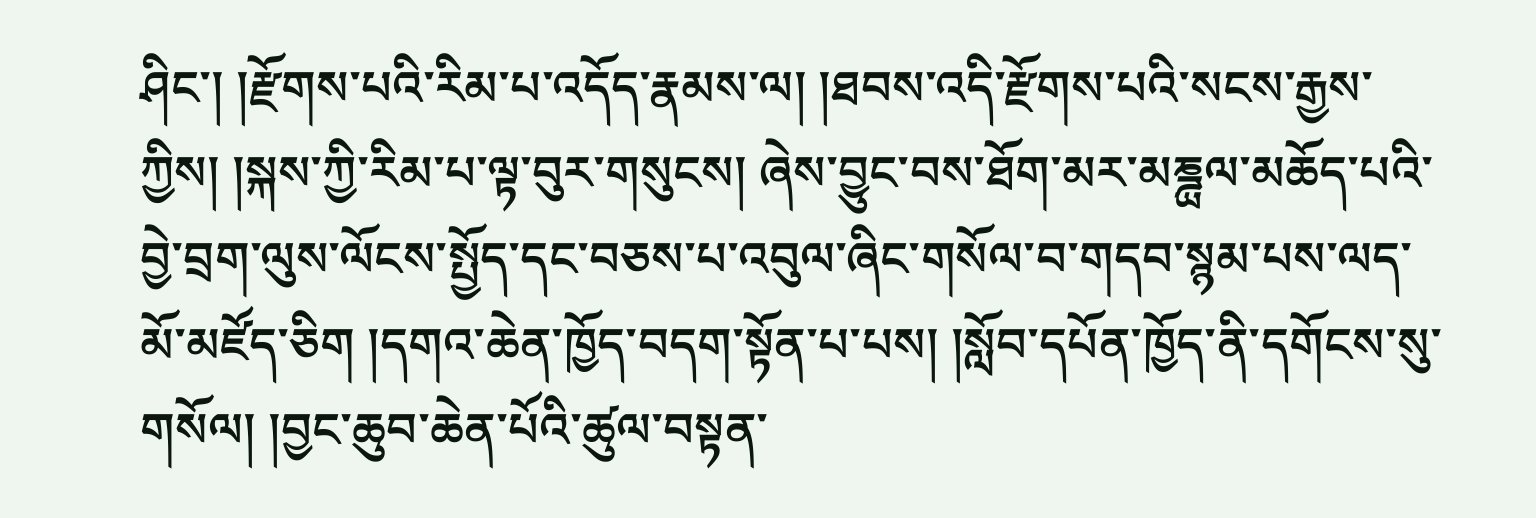ཤིང་། །རྫོགས་པའི་རིམ་པ་འདོད་རྣམས་ལ། །ཐབས་འདི་རྫོགས་པའི་སངས་རྒྱས་ཀྱིས། །སྐས་ཀྱི་རིམ་པ་ལྟ་བུར་གསུངས། ཞེས་བྱུང་བས་ཐོག་མར་མཎྜྻལ་མཆོད་པའི་བྱེ་བྲག་ལུས་ལོངས་སྤྱོད་དང་བཅས་པ་འབུལ་ཞིང་གསོལ་བ་གདབ་སྙམ་པས་ལད་མོ་མཛོད་ཅིག །དགའ་ཆེན་ཁྱོད་བདག་སྟོན་པ་པས། །སློབ་དཔོན་ཁྱོད་ནི་དགོངས་སུ་གསོལ། །བྱང་ཆུབ་ཆེན་པོའི་ཚུལ་བསྟན་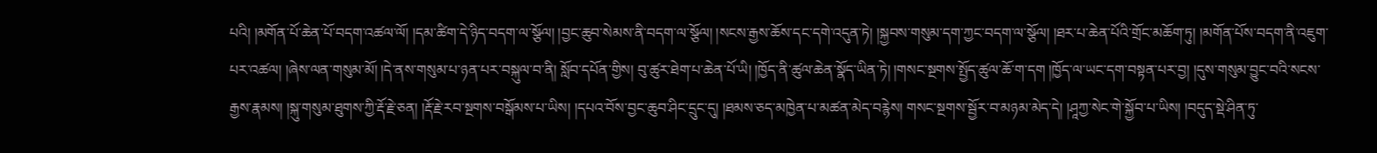པའི། །མགོན་པོ་ཆེན་པོ་བདག་འཚལ་ལོ། །དམ་ཚིག་དེ་ཉིད་བདག་ལ་སྩོལ། །བྱང་ཆུབ་སེམས་ནི་བདག་ལ་སྩོལ། །སངས་རྒྱས་ཆོས་དང་དགེ་འདུན་ཏེ། །སྐྱབས་གསུམ་དག་ཀྱང་བདག་ལ་སྩོལ། །ཐར་པ་ཆེན་པོའི་གྲོང་མཆོག་ཏུ། །མགོན་པོས་བདག་ནི་འཇུག་པར་འཚལ། །ཞེས་ལན་གསུམ་མོ། །དེ་ནས་གསུམ་པ་ཉན་པར་བསྐུལ་བ་ནི། སློབ་དཔོན་གྱིས། བུ་ཚུར་ཐེག་པ་ཆེན་པོ་ཡི། །ཁྱོད་ནི་ཚུལ་ཆེན་སྣོད་ཡིན་ཏེ། །གསང་སྔགས་སྤྱོད་ཚུལ་ཆོ་ག་དག །ཁྱོད་ལ་ཡང་དག་བསྟན་པར་བྱ། །དུས་གསུམ་བྱུང་བའི་སངས་རྒྱས་རྣམས། །སྐུ་གསུམ་ཐུགས་ཀྱི་རྡོ་རྗེ་ཅན། །རྡོ་རྗེ་རབ་སྔགས་བསྒོམས་པ་ཡིས། །དཔའ་བོས་བྱང་ཆུབ་ཤིང་དྲུང་དུ། །ཐམས་ཅད་མཁྱེན་པ་མཚན་མེད་བརྙེས། གསང་སྔགས་སྦྱོར་བ་མཉམ་མེད་དེ། །ཤཱཀྱ་སེང་གེ་སྐྱོབ་པ་ཡིས། །བདུད་སྡེ་ཤིན་ཏུ་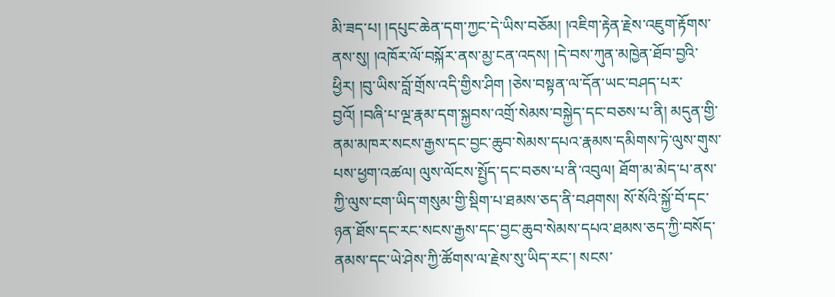མི་ཟད་པ། །དཔུང་ཆེན་དག་ཀྱང་དེ་ཡིས་བཅོམ། །འཇིག་རྟེན་རྗེས་འཇུག་རྟོགས་ནས་སུ། །འཁོར་ལོ་བསྐོར་ནས་མྱ་ངན་འདས། །དེ་བས་ཀུན་མཁྱེན་ཐོབ་བྱའི་ཕྱིར། །བུ་ཡིས་བློ་གྲོས་འདི་གྱིས་ཤིག །ཅེས་བསྟན་ལ་དོན་ཡང་བཤད་པར་བྱའོ། །བཞི་པ་ལྔ་རྣམ་དག་སྐྱབས་འགྲོ་སེམས་བསྐྱེད་དང་བཅས་པ་ནི། མདུན་གྱི་ནམ་མཁར་སངས་རྒྱས་དང་བྱང་ཆུབ་སེམས་དཔའ་རྣམས་དམིགས་ཏེ་ལུས་གུས་པས་ཕྱག་འཚལ། ལུས་ལོངས་སྤྱོད་དང་བཅས་པ་ནི་འབུལ། ཐོག་མ་མེད་པ་ནས་ཀྱི་ལུས་ངག་ཡིད་གསུམ་གྱི་སྡིག་པ་ཐམས་ཅད་ནི་བཤགས། སོ་སོའི་སྐྱོ་བོ་དང་ཉན་ཐོས་དང་རང་སངས་རྒྱས་དང་བྱང་ཆུབ་སེམས་དཔའ་ཐམས་ཅད་ཀྱི་བསོད་ནམས་དང་ཡེ་ཤེས་ཀྱི་ཚོགས་ལ་རྗེས་སུ་ཡིད་རང་། སངས་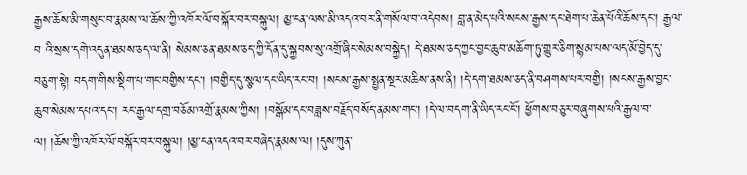རྒྱས་ཆོས་མི་གསུང་བ་རྣམས་ལ་ཆོས་ཀྱི་འཁོར་ལོ་བསྐོར་བར་བསྐུལ། མྱ་ངན་ལས་མི་འདའ་བར་ནི་གསོལ་བ་འདེབས། བླ་ན་མེད་པའི་སངས་རྒྱས་དང་ཐེག་པ་ཆེན་པོའི་ཆོས་དང་། རྒྱལ་བ འི་སྲས་དགེ་འདུན་ཐམས་ཅད་ལ་ནི། སེམས་ཅན་ཐམས་ཅད་ཀྱི་དོན་དུ་སྐྱབས་སུ་འགྲོ་ཞིང་སེམས་བསྐྱེད། དེ་ཐམས་ཅད་ཀྱང་བྱང་ཆུབ་མཆོག་ཏུ་གྱུར་ཅིག་སྙམ་པས་ལད་མོ་བྱེད་དུ་བཅུག་སྟེ། བདག་གིས་སྡིག་པ་གང་བགྱིས་དང་། །བགྱིད་དུ་སྩལ་དང་ཡིད་རང་བ། །སངས་རྒྱས་སྤྱན་སྔར་མཆིས་ནས་ནི། །དེ་དག་ཐམས་ཅད་ནི་བཤགས་པར་བགྱི། །སངས་རྒྱས་བྱང་ཆུབ་སེམས་དཔའ་དང་། རང་རྒྱལ་དགྲ་བཅོམ་འགྲོ་རྣམས་ཀྱིས། །བསྒོམ་དང་བཟླས་བརྗོད་བསོད་ནམས་གང་། །དེ་ལ་བདག་ནི་ཡིད་རང་ངོ་། ཕྱོགས་བཅུར་བཞུགས་པའི་རྒྱལ་བ་ལ། །ཆོས་ཀྱི་འཁོར་ལོ་བསྐོར་བར་བསྐུལ། །མྱ་ངན་འདའ་བར་བཞེད་རྣམས་ལ། །དུས་ཀུན་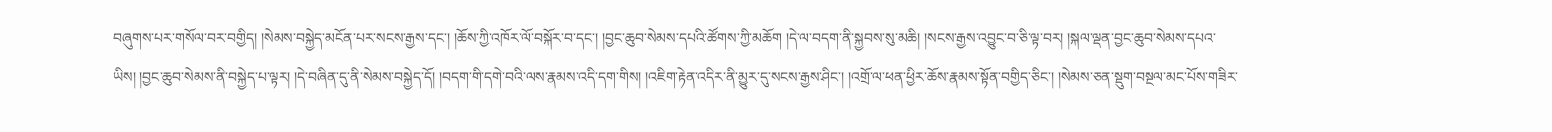བཞུགས་པར་གསོལ་བར་བགྱིད། །སེམས་བསྐྱེད་མངོན་པར་སངས་རྒྱས་དང་། །ཆོས་ཀྱི་འཁོར་ལོ་བསྐོར་བ་དང་། །བྱང་ཆུབ་སེམས་དཔའི་ཚོགས་ཀྱི་མཆོག །དེ་ལ་བདག་ནི་སྐྱབས་སུ་མཆི། །སངས་རྒྱས་འབྱུང་བ་ཅི་ལྟ་བར། །སྐལ་ལྡན་བྱང་ཆུབ་སེམས་དཔའ་ཡིས། །བྱང་ཆུབ་སེམས་ནི་བསྐྱེད་པ་ལྟར། །དེ་བཞིན་དུ་ནི་སེམས་བསྐྱེད་དོ། །བདག་གི་དགེ་བའི་ལས་རྣམས་འདི་དག་གིས། །འཇིག་རྟེན་འདིར་ནི་མྱུར་དུ་སངས་རྒྱས་ཤིང་། །འགྲོ་ལ་ཕན་ཕྱིར་ཆོས་རྣམས་སྟོན་བགྱིད་ཅིང་། །སེམས་ཅན་སྡུག་བསྔལ་མང་པོས་གཟིར་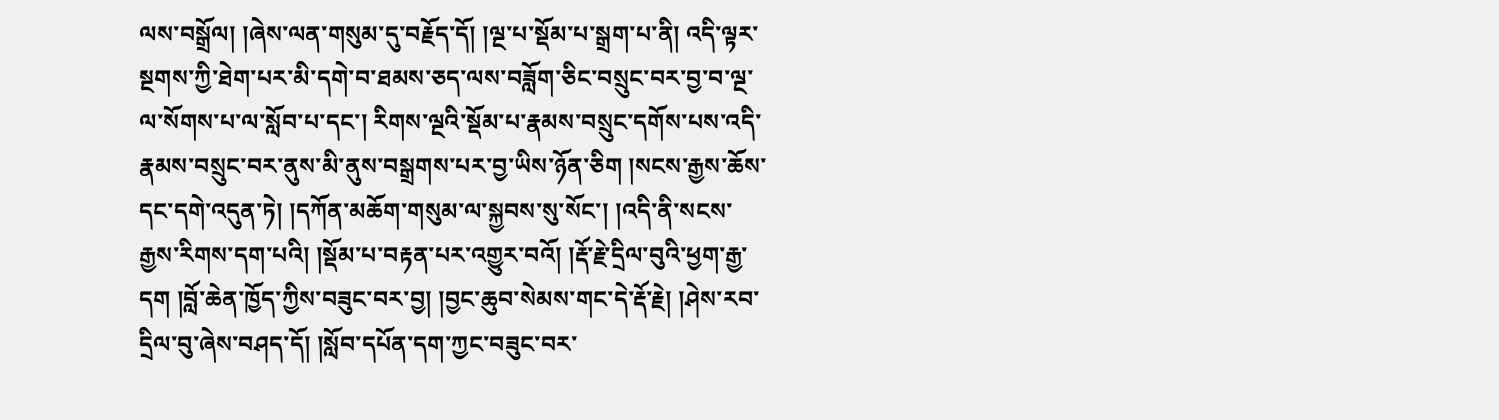ལས་བསྒྲོལ། །ཞེས་ལན་གསུམ་དུ་བརྗོད་དོ། །ལྔ་པ་སྡོམ་པ་སྒྲག་པ་ནི། འདི་ལྟར་སྔགས་ཀྱི་ཐེག་པར་མི་དགེ་བ་ཐམས་ཅད་ལས་བཟློག་ཅིང་བསྲུང་བར་བྱ་བ་ལྔ་ལ་སོགས་པ་ལ་སློབ་པ་དང་། རིགས་ལྔའི་སྡོམ་པ་རྣམས་བསྲུང་དགོས་པས་འདི་རྣམས་བསྲུང་བར་ནུས་མི་ནུས་བསྒྲགས་པར་བྱ་ཡིས་ཉོན་ཅིག །སངས་རྒྱས་ཆོས་དང་དགེ་འདུན་ཏེ། །དཀོན་མཆོག་གསུམ་ལ་སྐྱབས་སུ་སོང་། །འདི་ནི་སངས་རྒྱས་རིགས་དག་པའི། །སྡོམ་པ་བརྟན་པར་འགྱུར་བའོ། །རྡོ་རྗེ་དྲིལ་བུའི་ཕྱག་རྒྱ་དག །བློ་ཆེན་ཁྱོད་ཀྱིས་བཟུང་བར་བྱ། །བྱང་ཆུབ་སེམས་གང་དེ་རྡོ་རྗེ། །ཤེས་རབ་དྲིལ་བུ་ཞེས་བཤད་དོ། །སློབ་དཔོན་དག་ཀྱང་བཟུང་བར་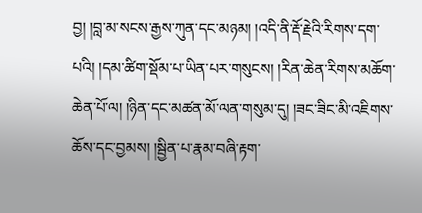བྱ། །བླ་མ་སངས་རྒྱས་ཀུན་དང་མཉམ། །འདི་ནི་རྡོ་རྗེའི་རིགས་དག་པའི། །དམ་ཚིག་སྡོམ་པ་ཡིན་པར་གསུངས། །རིན་ཆེན་རིགས་མཆོག་ཆེན་པོ་ལ། །ཉིན་དང་མཚན་མོ་ལན་གསུམ་དུ། །ཟང་ཟིང་མི་འཇིགས་ཆོས་དང་བྱམས། །སྦྱིན་པ་རྣམ་བཞི་རྟག་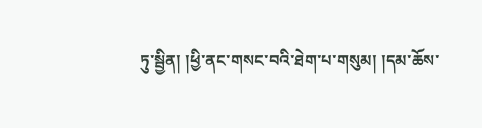ཏུ་སྦྱིན། །ཕྱི་ནང་གསང་བའི་ཐེག་པ་གསུམ། །དམ་ཆོས་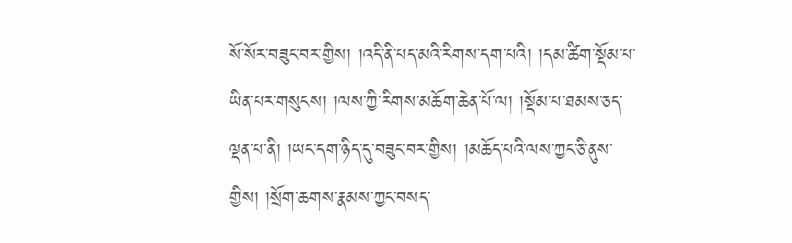སོ་སོར་བཟུང་བར་གྱིས། །འདི་ནི་པད་མའི་རིགས་དག་པའི། །དམ་ཚིག་སྡོམ་པ་ཡིན་པར་གསུངས། །ལས་ཀྱི་རིགས་མཆོག་ཆེན་པོ་ལ། །སྡོམ་པ་ཐམས་ཅད་ལྡན་པ་ནི། །ཡང་དག་ཉིད་དུ་བཟུང་བར་གྱིས། །མཆོད་པའི་ལས་ཀྱང་ཅི་ནུས་གྱིས། །སྲོག་ཆགས་རྣམས་ཀྱང་བསད་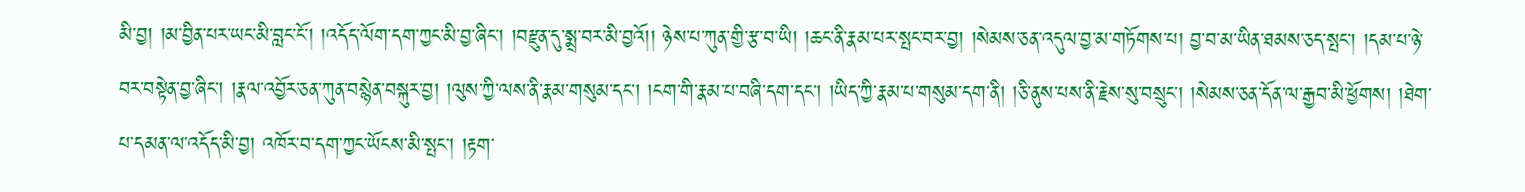མི་བྱ། །མ་བྱིན་པར་ཡང་མི་བླང་ངོ་། །འདོད་ལོག་དག་ཀྱང་མི་བྱ་ཞིང་། །བརྫུན་དུ་སྨྲ་བར་མི་བྱའོ།། ཉེས་པ་ཀུན་གྱི་རྩ་བ་ཡི། །ཆང་ནི་རྣམ་པར་སྤང་བར་བྱ། །སེམས་ཅན་འདུལ་བྱ་མ་གཏོགས་པ། བྱ་བ་མ་ཡིན་ཐམས་ཅད་སྤང་། །དམ་པ་ཉེ་བར་བསྟེན་བྱ་ཞིང་། །རྣལ་འབྱོར་ཅན་ཀུན་བསྙེན་བསྐུར་བྱ། །ལུས་ཀྱི་ལས་ནི་རྣམ་གསུམ་དང་། །ངག་གི་རྣམ་པ་བཞི་དག་དང་། །ཡིད་ཀྱི་རྣམ་པ་གསུམ་དག་ནི། །ཅི་ནུས་པས་ནི་རྗེས་སུ་བསྲུང་། །སེམས་ཅན་དོན་ལ་རྒྱབ་མི་ཕྱོགས། །ཐེག་པ་དམན་ལ་འདོད་མི་བྱ། འཁོར་བ་དག་ཀྱང་ཡོངས་མི་སྤང་། །རྟག་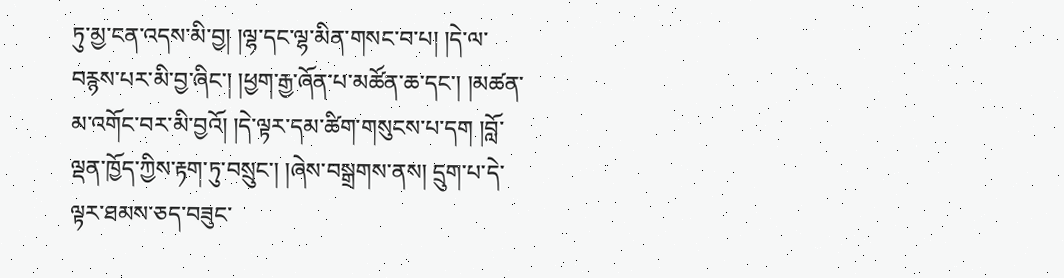ཏུ་མྱ་ངན་འདས་མི་བྱ། །ལྷ་དང་ལྷ་མིན་གསང་བ་པ། །དེ་ལ་བརྙས་པར་མི་བྱ་ཞིང་། །ཕྱག་རྒྱ་ཞོན་པ་མཚོན་ཆ་དང་། །མཚན་མ་འགོང་བར་མི་བྱའོ། །དེ་ལྟར་དམ་ཚིག་གསུངས་པ་དག །བློ་ལྡན་ཁྱོད་ཀྱིས་རྟག་ཏུ་བསྲུང་། །ཞེས་བསྒྲགས་ནས། དྲུག་པ་དེ་ལྟར་ཐམས་ཅད་བཟུང་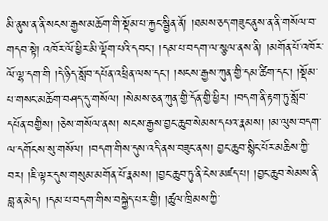མི་ནུས་ན་ནི་སངས་རྒྱས་མཆོག་གི་སྡོམ་པ་རྐྱང་སྦྱིན་ནོ། །ཐམས་ཅད་གཟུང་ནུས་ན་ནི་གསོལ་བ་གདབ་སྟེ། འཁོར་ལོ་ཕྱིར་མི་ལྡོག་པའི་དབང་། །དམ་པ་བདག་ལ་སྩལ་ནས་ནི། །མགོན་པོ་འཁོར་ལོ་ལྷ་དག་གི །དེ་ཉིད་སློབ་དཔོན་འཕྲིན་ལས་དང་། །སངས་རྒྱས་ཀུན་གྱི་དམ་ཚིག་དང་། །སྡོམ་པ་གསང་མཆོག་བཤད་དུ་གསོལ། །སེམས་ཅན་ཀུན་གྱི་དོན་གྱི་ཕྱིར། །བདག་ནི་རྟག་ཏུ་སློབ་དཔོན་བགྱིས། །ཅེས་གསོལ་ནས། སངས་རྒྱས་བྱང་ཆུབ་སེམས་དཔའ་རྣམས། །མ་ལུས་བདག་ལ་དགོངས་སུ་གསོལ། །བདག་གིས་དུས་འདི་ནས་བཟུང་ནས། བྱང་ཆུབ་སྙིང་པོར་མཆིས་ཀྱི་བར། །ཇི་ལྟར་དུས་གསུམ་མགོན་པོ་རྣམས། །བྱང་ཆུབ་ཏུ་ནི་ངེས་མཛད་པ། །བྱང་ཆུབ་སེམས་ནི་བླ་ན་མེད། །དམ་པ་བདག་གིས་བསྐྱེད་པར་གྱི། །ཚུལ་ཁྲིམས་ཀྱི་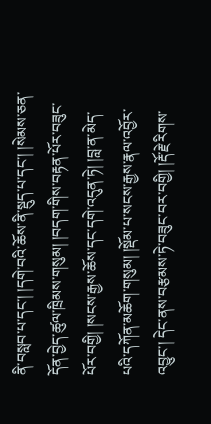ནི་བསླབ་པ་དང་། །དགེ་བའི་ཆོས་ནི་སྡུད་པ་དང་། །སེམས་ཅན་དོན་བྱེད་ཚུལ་ཁྲིམས་གསུམ། །བདག་གིས་བརྟན་པོར་བཟུང་པོར་བགྱི། །སངས་རྒྱས་ཆོས་དང་དགེ་འདུན་ཏེ། །བླ་ན་མེད་པའི་དཀོན་མཆོག་གསུམ། །སྡོམ་པ་སངས་རྒྱས་རྣལ་འབྱོར་འབྱུང་། དེང་ནས་བརྩམས་ཏེ་བཟུང་བར་བགྱི། །རྡོ་རྗེ་རིགས་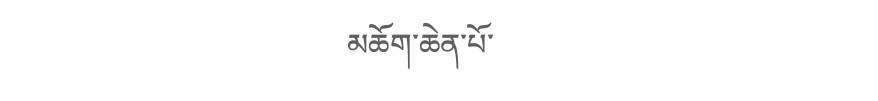མཆོག་ཆེན་པོ་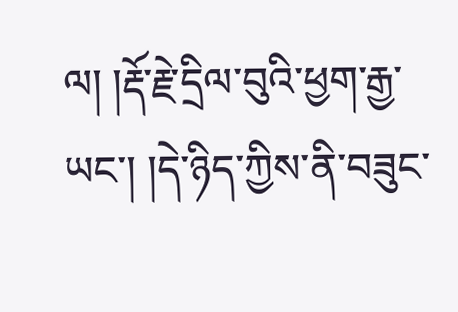ལ། །རྡོ་རྗེ་དྲིལ་བུའི་ཕྱག་རྒྱ་ཡང་། །དེ་ཉིད་ཀྱིས་ནི་བཟུང་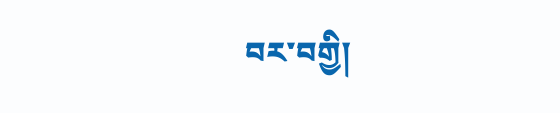བར་བགྱི།